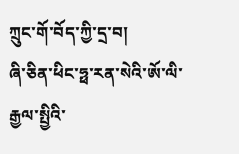ཀྲུང་གོ་བོད་ཀྱི་དྲ་བ།
ཞི་ཅིན་ཕིང་ཧྥ་རན་སེའི་ཨོ་ལི་རྒྱལ་སྤྱིའི་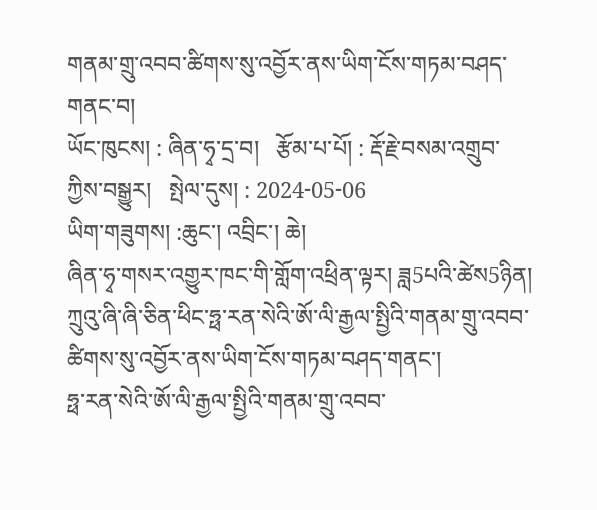གནམ་གྲུ་འབབ་ཚིགས་སུ་འབྱོར་ནས་ཡིག་ངོས་གཏམ་བཤད་གནང་བ།
ཡོང་ཁུངས། : ཞིན་ཧྭ་དྲ་བ།   རྩོམ་པ་པོ། : རྡོ་རྗེ་བསམ་འགྲུབ་ཀྱིས་བསྒྱུར།   སྤེལ་དུས། : 2024-05-06
ཡིག་གཟུགས། :ཆུང་། འབྲིང་། ཆེ།
ཞིན་ཧྭ་གསར་འགྱུར་ཁང་གི་གློག་འཕྲིན་ལྟར། ཟླ5པའི་ཚེས5ཉིན། ཀྲུའུ་ཞི་ཞི་ཅིན་ཕིང་ཧྥ་རན་སེའི་ཨོ་ལི་རྒྱལ་སྤྱིའི་གནམ་གྲུ་འབབ་ཚིགས་སུ་འབྱོར་ནས་ཡིག་ངོས་གཏམ་བཤད་གནང་།
ཧྥ་རན་སེའི་ཨོ་ལི་རྒྱལ་སྤྱིའི་གནམ་གྲུ་འབབ་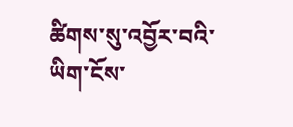ཚིགས་སུ་འབྱོར་བའི་ཡིག་ངོས་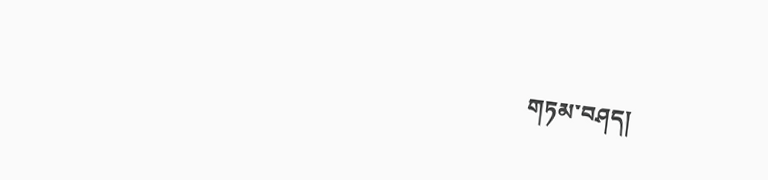གཏམ་བཤད།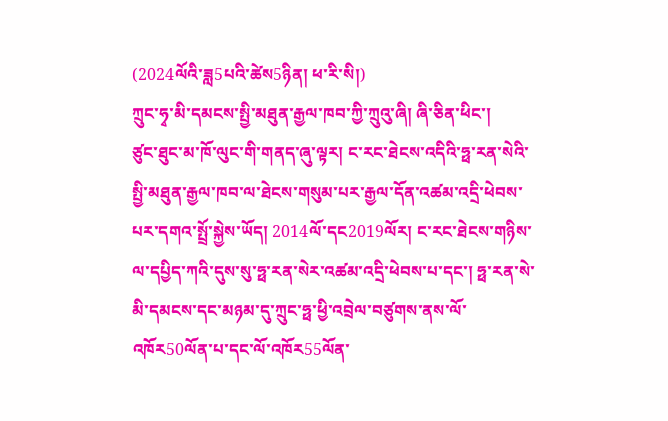(2024ལོའི་ཟླ5པའི་ཚེས5ཉིན། ཕ་རི་སི།)
ཀྲུང་ཧྭ་མི་དམངས་སྤྱི་མཐུན་རྒྱལ་ཁབ་ཀྱི་ཀྲུའུ་ཞི། ཞི་ཅིན་ཕིང་།
ཙུང་ཐུང་མ་ཁོ་ལུང་གི་གནད་ཞུ་ལྟར། ང་རང་ཐེངས་འདིའི་ཧྥ་རན་སེའི་སྤྱི་མཐུན་རྒྱལ་ཁབ་ལ་ཐེངས་གསུམ་པར་རྒྱལ་དོན་འཚམ་འདྲི་ཕེབས་པར་དགའ་སྤྲོ་སྐྱེས་ཡོད། 2014ལོ་དང2019ལོར། ང་རང་ཐེངས་གཉིས་ལ་དཔྱིད་ཀའི་དུས་སུ་ཧྥ་རན་སེར་འཚམ་འདྲི་ཕེབས་པ་དང་། ཧྥ་རན་སེ་མི་དམངས་དང་མཉམ་དུ་ཀྲུང་ཧྥ་ཕྱི་འབྲེལ་བཙུགས་ནས་ལོ་འཁོར50ལོན་པ་དང་ལོ་འཁོར55ལོན་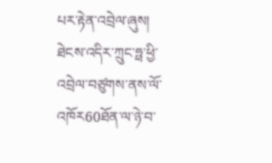པར་རྟེན་འབྲེལ་ཞུས། ཐེངས་འདིར་ཀྲུང་ཧྥ་ཕྱི་འབྲེལ་བཙུགས་ནས་ལོ་འཁོར60ཐོན་ལ་ཉེ་བ་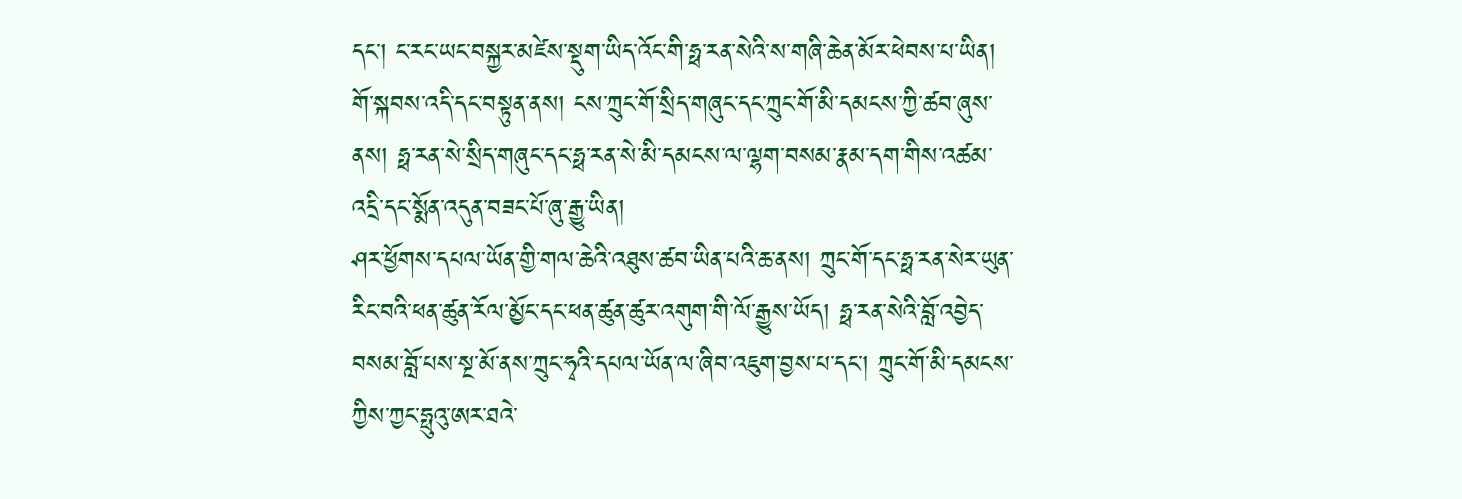དང་། ང་རང་ཡང་བསྐྱར་མཛེས་སྡུག་ཡིད་འོང་གི་ཧྥ་རན་སེའི་ས་གཞི་ཆེན་མོར་ཕེབས་པ་ཡིན། གོ་སྐབས་འདི་དང་བསྟུན་ནས། ངས་ཀྲུང་གོ་སྲིད་གཞུང་དང་ཀྲུང་གོ་མི་དམངས་ཀྱི་ཚབ་ཞུས་ནས། ཧྥ་རན་སེ་སྲིད་གཞུང་དང་ཧྥ་རན་སེ་མི་དམངས་ལ་ལྷག་བསམ་རྣམ་དག་གིས་འཚམ་འདྲི་དང་སྨོན་འདུན་བཟང་པོ་ཞུ་རྒྱུ་ཡིན།
ཤར་ཕྱོགས་དཔལ་ཡོན་གྱི་གལ་ཆེའི་འཐུས་ཚབ་ཡིན་པའི་ཆ་ནས། ཀྲུང་གོ་དང་ཧྥ་རན་སེར་ཡུན་རིང་བའི་ཕན་ཚུན་རོལ་མྱོང་དང་ཕན་ཚུན་ཚུར་འགུག་གི་ལོ་རྒྱུས་ཡོད། ཧྥ་རན་སེའི་བློ་འབྱེད་བསམ་བློ་པས་སྔ་མོ་ནས་ཀྲུང་ཧྭའི་དཔལ་ཡོན་ལ་ཞིབ་འཇུག་བྱས་པ་དང་། ཀྲུང་གོ་མི་དམངས་ཀྱིས་ཀྱང་ཧྥུའུ་ཨར་ཐའེ་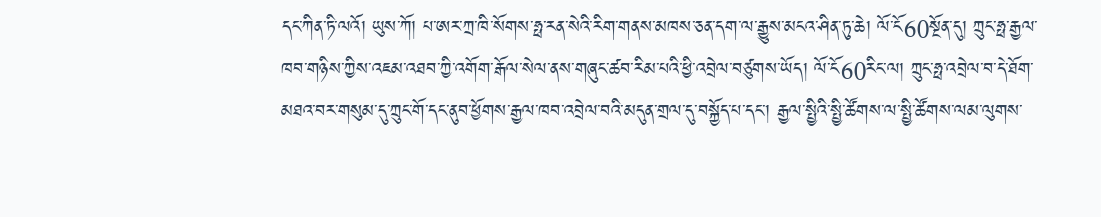དང་ཀིན་ཏི་ལའོ། ཡུས་ཀོ། པ་ཨར་ཀྲ་ཁི་སོགས་ཧྥ་རན་སེའི་རིག་གནས་མཁས་ཅན་དག་ལ་རྒྱུས་མངའ་ཤིན་ཏུ་ཆེ། ལོ་ངོ60སྔོན་དུ། ཀྲུང་ཧྥ་རྒྱལ་ཁབ་གཉིས་ཀྱིས་འཇམ་འཐབ་ཀྱི་འགོག་རྒོལ་སེལ་ནས་གཞུང་ཚབ་རིམ་པའི་ཕྱི་འབྲེལ་བཙུགས་ཡོད། ལོ་ངོ60རིང་ལ། ཀྲུང་ཧྥ་འབྲེལ་བ་དེ་ཐོག་མཐའ་བར་གསུམ་དུ་ཀྲུང་གོ་དང་ནུབ་ཕྱོགས་རྒྱལ་ཁབ་འབྲེལ་བའི་མདུན་གྲལ་དུ་བསྐྱོད་པ་དང་། རྒྱལ་སྤྱིའི་སྤྱི་ཚོགས་ལ་སྤྱི་ཚོགས་ལམ་ལུགས་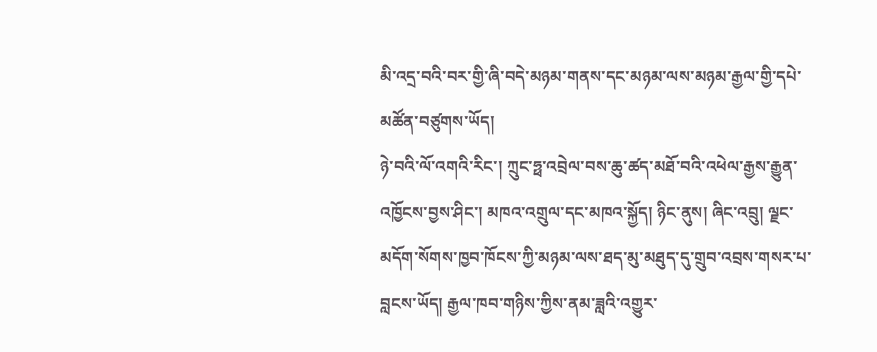མི་འདྲ་བའི་བར་གྱི་ཞི་བདེ་མཉམ་གནས་དང་མཉམ་ལས་མཉམ་རྒྱལ་གྱི་དཔེ་མཚོན་བཙུགས་ཡོད།
ཉེ་བའི་ལོ་འགའི་རིང་། ཀྲུང་ཧྥ་འབྲེལ་བས་ཆུ་ཚད་མཐོ་བའི་འཕེལ་རྒྱས་རྒྱུན་འཁྱོངས་བྱས་ཤིང་། མཁའ་འགྲུལ་དང་མཁའ་སྐྱོད། ཉིང་ནུས། ཞིང་འབྲུ། ལྗང་མདོག་སོགས་ཁྱབ་ཁོངས་ཀྱི་མཉམ་ལས་ཐད་མུ་མཐུད་དུ་གྲུབ་འབྲས་གསར་པ་བླངས་ཡོད། རྒྱལ་ཁབ་གཉིས་ཀྱིས་ནམ་ཟླའི་འགྱུར་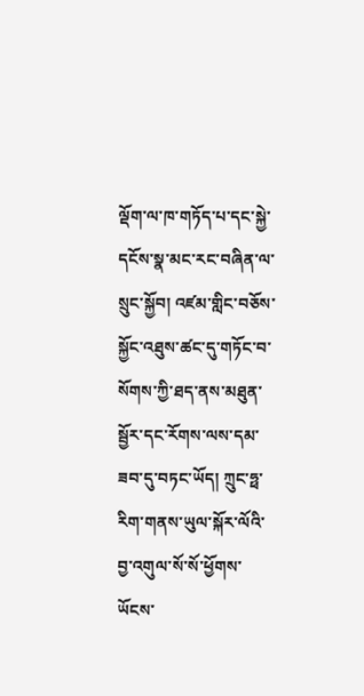ལྡོག་ལ་ཁ་གཏོད་པ་དང་སྐྱེ་དངོས་སྣ་མང་རང་བཞིན་ལ་སྲུང་སྐྱོབ། འཛམ་གླིང་བཅོས་སྐྱོང་འཐུས་ཚང་དུ་གཏོང་བ་སོགས་ཀྱི་ཐད་ནས་མཐུན་སྦྱོར་དང་རོགས་ལས་དམ་ཟབ་དུ་བཏང་ཡོད། ཀྲུང་ཧྥ་རིག་གནས་ཡུལ་སྐོར་ལོའི་བྱ་འགུལ་སོ་སོ་ཕྱོགས་ཡོངས་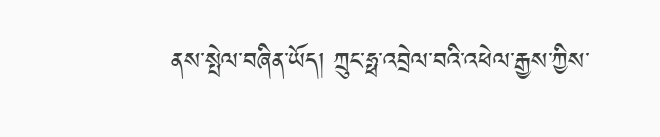ནས་སྤེལ་བཞིན་ཡོད། ཀྲུང་ཧྥ་འབྲེལ་བའི་འཕེལ་རྒྱས་ཀྱིས་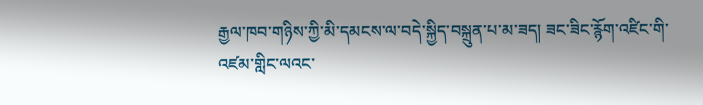རྒྱལ་ཁབ་གཉིས་ཀྱི་མི་དམངས་ལ་བདེ་སྐྱིད་བསྐྲུན་པ་མ་ཟད། ཟང་ཟིང་རྙོག་འཛིང་གི་འཛམ་གླིང་ལའང་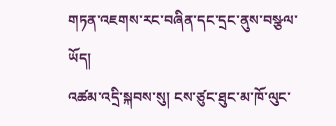གཏན་འཇགས་རང་བཞིན་དང་དྲང་ནུས་བསྩལ་ཡོད།
འཚམ་འདྲི་སྐབས་སུ། ངས་ཙུང་ཐུང་མ་ཁོ་ལུང་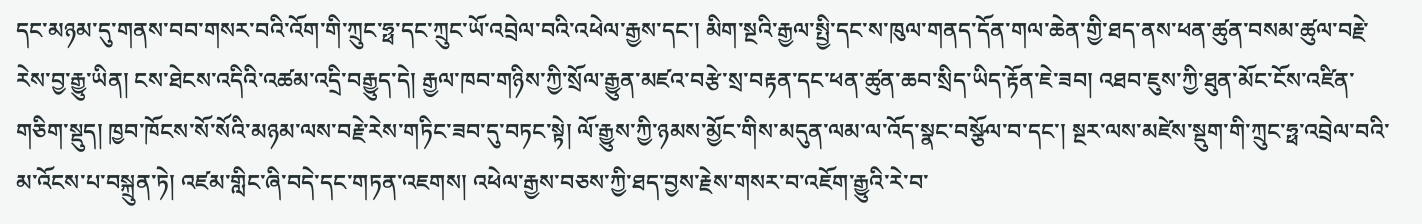དང་མཉམ་དུ་གནས་བབ་གསར་བའི་འོག་གི་ཀྲུང་ཧྥ་དང་ཀྲུང་ཡོ་འབྲེལ་བའི་འཕེལ་རྒྱས་དང་། མིག་སྔའི་རྒྱལ་སྤྱི་དང་ས་ཁུལ་གནད་དོན་གལ་ཆེན་གྱི་ཐད་ནས་ཕན་ཚུན་བསམ་ཚུལ་བརྗེ་རེས་བྱ་རྒྱུ་ཡིན། ངས་ཐེངས་འདིའི་འཚམ་འདྲི་བརྒྱུད་དེ། རྒྱལ་ཁབ་གཉིས་ཀྱི་སྲོལ་རྒྱུན་མཛའ་བརྩེ་སྲ་བརྟན་དང་ཕན་ཚུན་ཆབ་སྲིད་ཡིད་རྟོན་ཇེ་ཟབ། འཐབ་ཇུས་ཀྱི་ཐུན་མོང་ངོས་འཛིན་གཅིག་སྡུད། ཁྱབ་ཁོངས་སོ་སོའི་མཉམ་ལས་བརྗེ་རེས་གཏིང་ཟབ་དུ་བཏང་སྟེ། ལོ་རྒྱུས་ཀྱི་ཉམས་མྱོང་གིས་མདུན་ལམ་ལ་འོད་སྣང་བསྩོལ་བ་དང་། སྔར་ལས་མཛེས་སྡུག་གི་ཀྲུང་ཧྥ་འབྲེལ་བའི་མ་འོངས་པ་བསྐྲུན་ཏེ། འཛམ་གླིང་ཞི་བདེ་དང་གཏན་འཇགས། འཕེལ་རྒྱས་བཅས་ཀྱི་ཐད་བྱས་རྗེས་གསར་བ་འཇོག་རྒྱུའི་རེ་བ་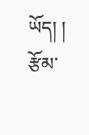ཡོད། །
རྩོམ་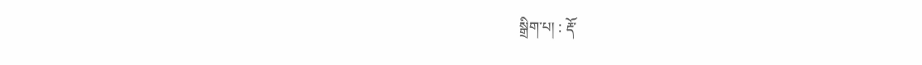སྒྲིག་པ། : རྡོ་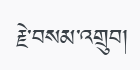རྗེ་བསམ་འགྲུབ།